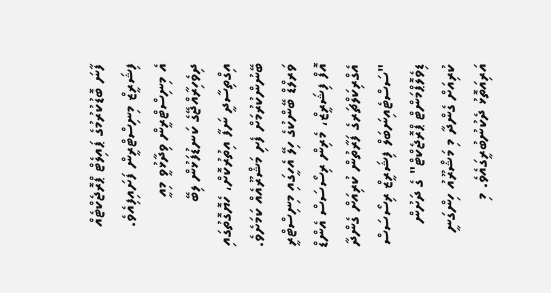ފާނަ ބޮޑުކުރުމުގެ ޕައިލެޓް ޕްރޮޖެކްޓެއް ފިޝަރީޒް މިނިސްޓްރީން ފަށައިފިއެވެ.
އެ މިނިސްޓްރީން ވިދާޅުވީ މިއީ ދިވެހިރާއްޖޭގެ ކަނޑުފަޅުން ލިބޭ އިގްތިސާދީ ނަފާ އިތުރުކޮށް، ހެޔޮގޮތުގައި ބޭނުންކުރުމަށް ފެށި މަޝްރޫއެއް ކަމަށެވެ.
ވަރލްޑް ބޭންކުގެ ހިލޭ އެހީގައި މިނިސްޓްރީ އޮފް ފިޝަރީޒް، މެރިން ރިސޯސަސް އެންޑް އެގްރިކަލްޗަރގެ ފަރާތުން ކުރިއަށް ގެންދާ "ސަސްޓެއިނަބަލް ފިޝަރީޒް ރިސޯސަސް ޑިވެލޮޕްމަންޓް ޕްރޮޖެކްޓް" ގެ ދަށުން ކުރިއަށް ގެންދާ މި މަޝްރޫއު ހިންގަނީ އަރިއަތޮޅު ދެކުނުބުރީގައެވެ. މި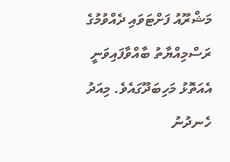މަޝްރޫއު ފަށްޓަވައި ދެއްވުމުގެ ރަސްމިއްޔާތު ބާއްވާފައިވަނީ އެއަތޮޅު މަހިބަދޫގައެވެ. މިއަދު ހެނދުނު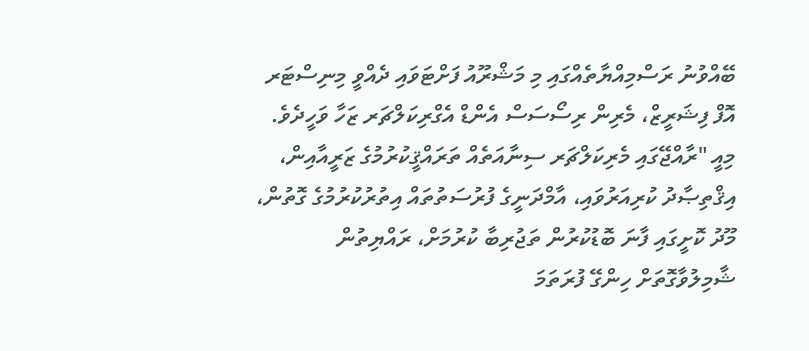ބޭއްވުނު ރަސްމިއްޔާތެއްގައި މި މަޝްރޫއު ފަށްޓަވައި ދެއްވީ މިނިސްޓަރ އޮފް ފިޝަރީޒް، މެރިން ރިސޯސަސް އެންޑް އެގްރިކަލްޗަރ ޒަހާ ވަހީދެވެ.
މިއީ "ރާއްޖޭގައި މެރިކަލްޗަރ ސިނާއަތެއް ތަރައްޤީކުރުމުގެ ޒަރީއާއިން، އިޤްތިޞާދު ކުރިއަރުވައި، އާމްދަނީގެ ފުރުސަތުތައް އިތުރުކުރުމުގެ ގޮތުން، މޫދު ކޮށީގައި ފާނަ ބޮޑުކުރުން ތަޖުރިބާ ކުރުމަށް، ރައްޔިތުން ޝާމިލުވާގޮތަށް ހިންގޭ ފުރަތަމަ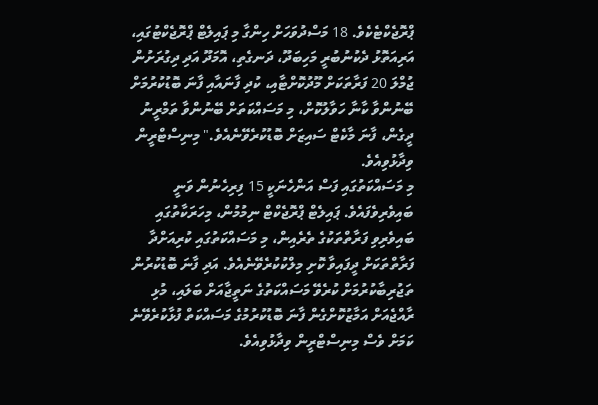ޕްރޮޖެކްޓެކެވެ. 18 މަސްދުވަހަށް ހިންގާ މި ޕައިލެޓް ޕްރޮޖެކްޓުގައި، އަރިއަތޮޅު ދެކުނުބުރީ މަހިބަދޫ، ދަނގެތި، އޮމަދޫ އަދި ދިގުރަށުން ޖުމްލަ 20 ފަރާތަކަށް މޫދުކޮށްޓާއި، ކުދި ފާނައާއި ފާނަ ބޮޑުކުރުމަށް ބޭނުންވާ ކާނާ ހަވާލުކޮށް، މި މަސައްކަތަށް ބޭނުންވާ ތަމްރީނު ދީގެން، ފާނަ މާކެޓް ސައިޒަށް ބޮޑުކުރެވޭނެއެވެ." މިނިސްޓްރީން ވިދާޅުވިއެވެ.
މި މަސައްކަތުގައި ފަސް އަންހެނަކީ 15 ފިރިހެނުން ވަނީ ބައިވެރިވެފައެވެ. ޕައިލެޓް ޕްރޮޖެކްޓް ނިމުމުން، މިހަރަކާތުގައި ބައިވެރިވި ފަރާތްތަކުގެ ތެރެއިން، މި މަސައްކަތުގައި ކުރިއަށްދާ ފަރާތްތަކަށް ދީފައިވާ ކޮށި މިލްކުކުރެވޭނެއެވެ. އަދި ފާނަ ބޮޑުކުރުން ތަޖުރިބާކުރުމަށް ކުރެވޭ މަސައްކަތުގެ ނަތީޖާއަށް ބަލައި، މުޅި ރާއްޖެއަށް އަމާޒުކޮށްގެން ފާނަ ބޮޑުކުރުމުގެ މަސައްކަތް ފުޅާކުރެވޭނެ ކަމަށް ވެސް މިނިސްޓްރީން ވިދާޅުވިއެވެ.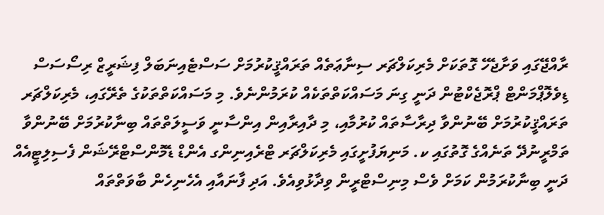ރާއްޖޭގައި ވަށާޖެހޭ ގޮތަކަށް މެރިކަލްޗަރ ސިނާޢަތެއް ތަރައްޤީކުރުމަށް ސަސްޓެއިނަބަލް ފިޝަރީޒް ރިސޯސަސް ޑިވެލޮޕްމަންޓް ޕްރޮޖެކްޓުން ދަނީ ގިނަ މަސައްކަތްތަކެއް ކުރަމުންނެވެ. މި މަސައްކަތްތަކުގެ ތެރޭގައި، މެރިކަލްޗަރ ތަރައްޤީކުރުމަށް ބޭނުންވާ ދިރާސާތައް ކުރުމާއި، މި ދާއިރާއިން އިންސާނީ ވަސީލަތްތައް ބިނާކުރުމަށް ބޭނުންވާ ތަމްރީނުދޭ ތަނެއްގެ ގޮތުގައި ކ. މަނިޔަފުށީގައި މެރިކަލްޗަރ ޓްރެއިނިންގ އެންޑް ޑެމޮންސްޓްރޭޝަން ފެސިލިޓީއެއް ދަނީ ބިނާކުރަމުން ކަމަށް ވެސް މިނިސްޓްރީން ވިދާޅުވިއެވެ. އަދި ފާނައާއި އެހެނިހެން ބާވަތްތައް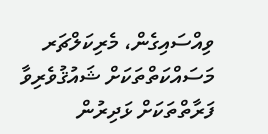ވިއްސައިގެން، މެރިކަލްޗަރ މަސައްކަތްތަކަށް ޝައުޤުވެރިވާ ފަރާތްތަކަށް ޅަދިރުން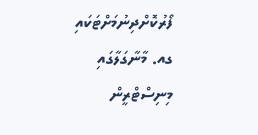ފޯރުކޮށްދިނުމަށްޓަކައި ގއ. މާނާގަލާގައި މިނިސްޓްރީން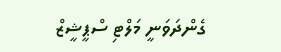ގެންދަވަނީ މަލްޓި ސްޕީޝީޒް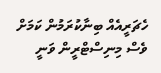ހެޗަރީއެއް ބިނާކުރަމުން ކަމަށް ވެސް މިނިސްޓްރީން ވަނީ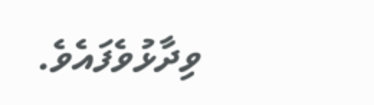ވިދާޅުވެފައެވެ.